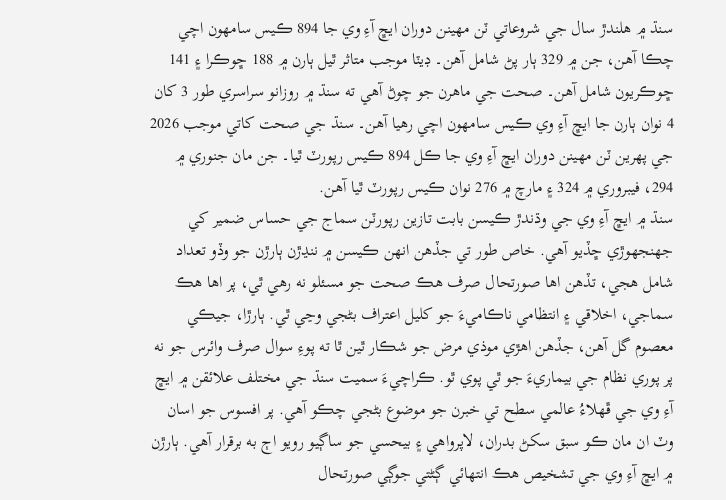سنڌ ۾ هلندڙ سال جي شروعاتي ٽن مھينن دوران ايڇ آءِ وي جا 894 ڪيس سامهون اچي چڪا آهن، جن ۾ 329 ٻار پڻ شامل آهن۔ ڊيٽا موجب متاثر ٿيل ٻارن ۾ 188 ڇوڪرا ۽ 141 ڇوڪريون شامل آهن۔ صحت جي ماهرن جو چوڻ آهي ته سنڌ ۾ روزانو سراسري طور 3 کان 4 نوان ٻارن جا ايڇ آءِ وي ڪيس سامهون اچي رهيا آهن۔ سنڌ جي صحت کاتي موجب 2026 جي پهرين ٽن مهينن دوران ايڇ آءِ وي جا ڪل 894 ڪيس رپورٽ ٿيا۔ جن مان جنوري ۾ 294، فيبروري ۾ 324 ۽ مارچ ۾ 276 نوان ڪيس رپورٽ ٿيا آھن.
سنڌ ۾ ايڇ آءِ وي جي وڌندڙ ڪيسن بابت تازين رپورٽن سماج جي حساس ضمير کي جھنجھوڙي ڇڏيو آهي. خاص طور تي جڏهن انهن ڪيسن ۾ ننڍڙن ٻارڙن جو وڏو تعداد شامل هجي، تڏهن اها صورتحال صرف هڪ صحت جو مسئلو نه رهي ٿي، پر اها هڪ سماجي، اخلاقي ۽ انتظامي ناڪاميءَ جو کليل اعتراف بڻجي وڃي ٿي. ٻارڙا، جيڪي معصوم گل آهن، جڏهن اهڙي موذي مرض جو شڪار ٿين ٿا ته پوءِ سوال صرف وائرس جو نه پر پوري نظام جي بيماريءَ جو ٿي پوي ٿو. ڪراچيءَ سميت سنڌ جي مختلف علائقن ۾ ايڇ آءِ وي جي ڦهلاءُ عالمي سطح تي خبرن جو موضوع بڻجي چڪو آهي. پر افسوس جو اسان وٽ ان مان ڪو سبق سکڻ بدران، لاپرواهي ۽ بيحسي جو ساڳيو رويو اڄ به برقرار آهي. ٻارڙن ۾ ايڇ آءِ وي جي تشخيص هڪ انتهائي ڳڻتي جوڳي صورتحال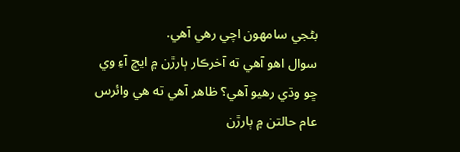بڻجي سامهون اچي رهي آهي.
سوال اهو آهي ته آخرڪار ٻارڙن ۾ ايڇ آءِ وي ڇو وڌي رهيو آهي؟ ظاهر آهي ته هي وائرس عام حالتن ۾ ٻارڙن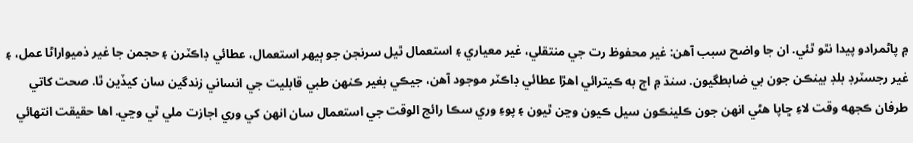۾ پاڻمرادو پيدا نٿو ٿئي. ان جا واضح سبب آهن: غير محفوظ رت جي منتقلي، غير معياري ۽ استعمال ٿيل سرنجن جو ٻيھر استعمال، عطائي ڊاڪٽرن ۽ حجمن جا غير ذميواراڻا عمل، ۽ غير رجسٽرڊ بلڊ بينڪن جون بي ضابطگيون. سنڌ ۾ اڄ به ڪيترائي اهڙا عطائي ڊاڪٽر موجود آهن، جيڪي بغير ڪنهن طبي قابليت جي انساني زندگين سان کيڏين ٿا. صحت کاتي طرفان ڪجھه وقت لاءِ ڇاپا ھڻي انهن جون ڪلينڪون سيل ڪيون وڃن ٿيون ۽ پوءِ وري سڪا رائج الوقت جي استعمال سان انهن کي وري اجازت ملي ٿي وڃي. اها حقيقت انتهائي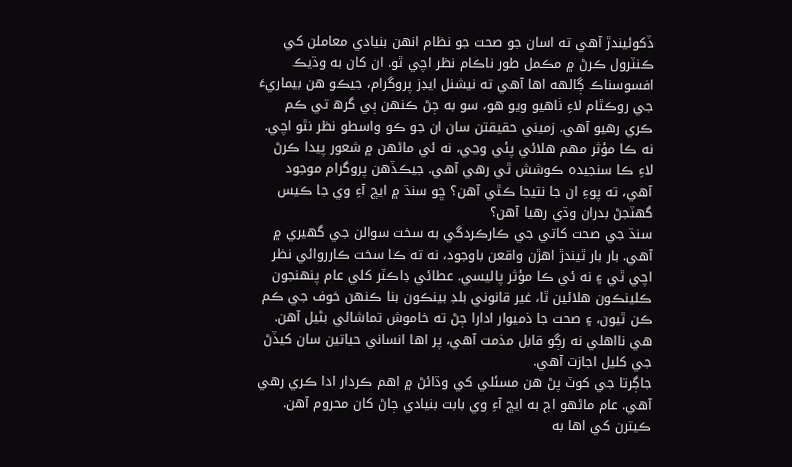ڏکوئيندڙ آهي ته اسان جو صحت جو نظام انهن بنيادي معاملن کي ڪنٽرول ڪرڻ ۾ مڪمل طور ناڪام نظر اچي ٿو. ان کان به وڌيڪ افسوسناڪ ڳالهه اها آهي ته نيشنل ايڊز پروگرام، جيڪو هن بيماريءَ جي روڪٿام لاءِ ٺاهيو ويو هو، سو به ڄڻ ڪنهن ٻي گرھ تي ڪم ڪري رهيو آهي. زميني حقيقتن سان ان جو ڪو واسطو نظر نٿو اچي. نه ڪا مؤثر مهم هلائي پئي وڃي، نه ئي ماڻهن ۾ شعور پيدا ڪرڻ لاءِ ڪا سنجيده ڪوشش ٿي رهي آهي. جيڪڏهن پروگرام موجود آهي، ته پوءِ ان جا نتيجا ڪٿي آهن؟ ڇو سنڌ ۾ ايڇ آءِ وي جا ڪيس گهٽجڻ بدران وڌي رهيا آهن؟
سنڌ جي صحت کاتي جي ڪارڪردگي به سخت سوالن جي گهيري ۾ آهي. بار بار ٿيندڙ اهڙن واقعن باوجود، نه ته ڪا سخت ڪارروائي نظر اچي ٿي ۽ نه ئي ڪا مؤثر پاليسي. عطائي ڊاڪٽر کلي عام پنهنجون ڪلينڪون هلائين ٿا، غير قانوني بلڊ بينڪون بنا ڪنهن خوف جي ڪم ڪن ٿيون، ۽ صحت جا ذميوار ادارا ڄڻ ته خاموش تماشائي بڻيل آهن. هي نااهلي نه رڳو قابل مذمت آهي، پر اها انساني حياتين سان کيڏڻ جي کليل اجازت آهي.
جاڳرتا جي کوٽ پڻ هن مسئلي کي وڌائڻ ۾ اهم ڪردار ادا ڪري رهي آهي. عام ماڻهو اڄ به ايڇ آءِ وي بابت بنيادي ڄاڻ کان محروم آهن. ڪيترن کي اها به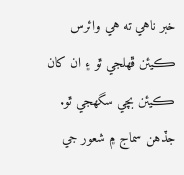خبر ناهي ته هي وائرس ڪيئن ڦهلجي ٿو ۽ ان کان ڪيئن بچي سگهجي ٿو. جڏهن سماج ۾ شعور جي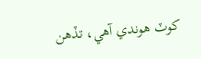کوٽ هوندي آهي، تڏهن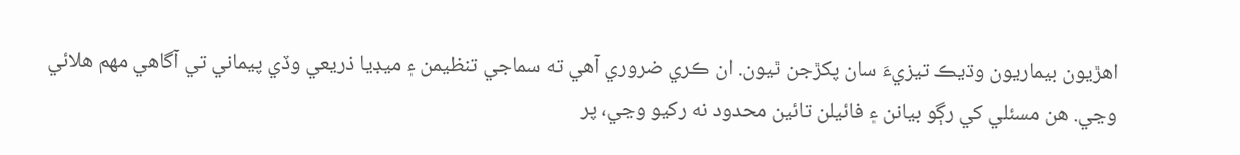اهڙيون بيماريون وڌيڪ تيزيءَ سان پکڙجن ٿيون. ان ڪري ضروري آهي ته سماجي تنظيمن ۽ ميڊيا ذريعي وڏي پيماني تي آگاهي مهم هلائي وڃي. هن مسئلي کي رڳو بيانن ۽ فائيلن تائين محدود نه رکيو وڃي، پر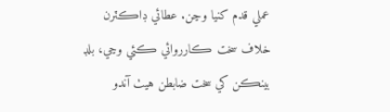عملي قدم کنيا وڃن. عطائي ڊاڪٽرن خلاف سخت ڪارروائي ڪئي وڃي، بلڊ بينڪن کي سخت ضابطن هيٺ آندو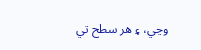وڃي، ۽ هر سطح تي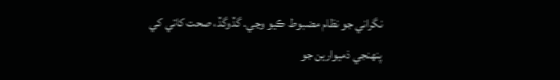نگراني جو نظام مضبوط ڪيو وڃي. گڏوگڏ، صحت کاتي کي پنهنجي ذميوارين جو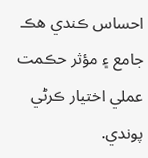احساس ڪندي هڪ جامع ۽ مؤثر حڪمت عملي اختيار ڪرڻي پوندي.